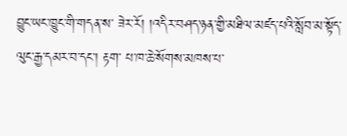བྱུང་ཡང་ཁྱུང་གི་གདན་ས་ ཟེར་རོ། །འདིར་བཤད་ཉན་གྱི་མཐིལ་མཛད་པའི་སློབ་མ་སྟོད་ལུང་རྒྱ་དམར་བ་དང་། རྟག་ པ་ཁ་ཆེ་སོགས་མཁས་པ་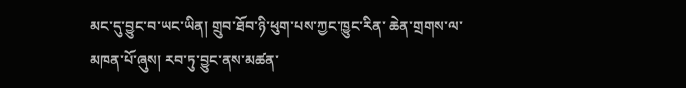མང་དུ་བྱུང་བ་ཡང་ཡིན། གྲུབ་ཐོབ་ཉི་ཕུག་པས་ཀྱང་ཁྱུང་རིན་ ཆེན་གྲགས་ལ་མཁན་པོ་ཞུས། རབ་ཏུ་བྱུང་ནས་མཚན་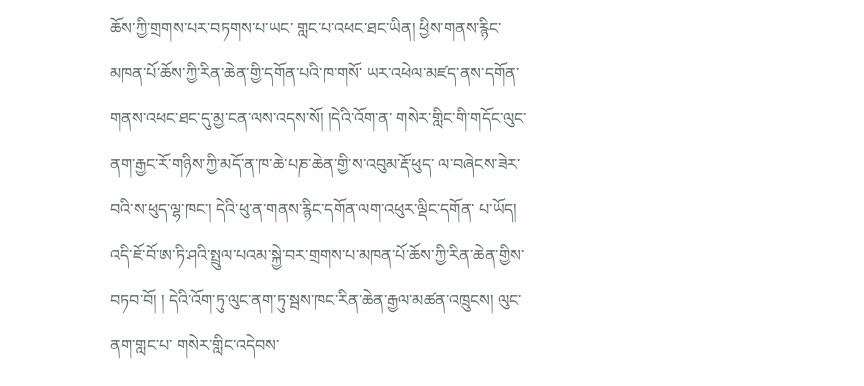ཆོས་ཀྱི་གྲགས་པར་བཏགས་པ་ཡང་ གླང་པ་འཕང་ཐང་ཡིན། ཕྱིས་གནས་རྙིང་མཁན་པོ་ཆོས་ཀྱི་རིན་ཆེན་གྱི་དགོན་པའི་ཁ་གསོ་ ཡར་འཕེལ་མཛད་ནས་དགོན་གནས་འཕང་ཐང་དུ་མྱ་ངན་ལས་འདས་སོ། །དེའི་འོག་ན་ གསེར་གླིང་གི་གདོང་ལུང་ནག་རྒྱང་རོ་གཉིས་ཀྱི་མདོ་ན་ཁ་ཆེ་པཎ་ཆེན་གྱི་ས་འབུམ་རྡོ་ཕུད་ ལ་བཞེངས་ཟེར་བའི་ས་ཕུད་ལྷ་ཁང་། དེའི་ཕུ་ན་གནས་རྙིང་དགོན་ལག་འཕུར་ལྡིང་དགོན་ པ་ཡོད། འདི་ཇོ་བོ་ཨ་ཏི་ཤའི་སྤྲུལ་པའམ་སྐྱེ་བར་གྲགས་པ་མཁན་པོ་ཆོས་ཀྱི་རིན་ཆེན་གྱིས་ བཏབ་བོ། ། དེའི་འོག་ཏུ་ལུང་ནག་ཏུ་སྦས་ཁང་རིན་ཆེན་རྒྱལ་མཚན་འཁྲུངས། ལུང་ནག་གླང་པ་ གསེར་གླིང་འདེབས་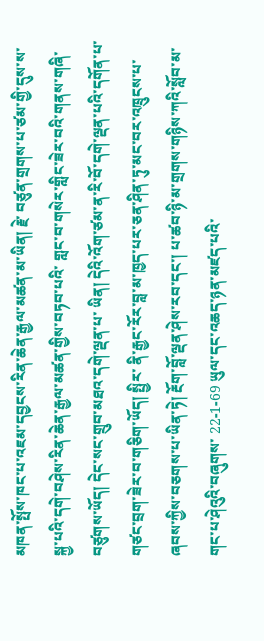མཁན་སྤོས་ཁང་པ་འཇམ་དབྱངས་རིན་ཆེན་རྒྱལ་མཚན་མ་ཡིན། རྗེ་ བཙུན་གྲགས་པ་ཙམ་གྱི་དུས་ས་སྐྱ་པའི་དགེ་བཤེས་རིན་ཆེན་རྒྱལ་མཚན་གྱིས་བཏབ་པའི་ གླང་བ་གསེར་གླིང་ཟེར་བའི་གནས་གཞི་བཙུགས་ཡོད། དེང་སང་གྲུབ་མཐའ་དགེ་ལྡན་པ་ ཡིན། དེའི་འོག་ཙམ་ན་རི་བོ་དགེ་ལྡན་པའི་དགོན་པ་གཙང་བྲག་ཟེར་བ་གཅིག་ཡོད། སྤྱིར་ ནི་རྒྱང་རོར་བླ་མ་ཁྱད་པར་ཅན་ཤིན་ཏུ་མང་བར་འཁྲུངས་པ་ཞབས་ཀྱིས་བཅགས་པ་ཡིན་ཏེ། རྔོག་བློ་ལྡན་ཤེས་རབ་དང་། པ་ཚབ་ཉི་མ་གྲགས་གཉིས་ཀའི་སློབ་མ་གང་པ་ཤེའུའི་བཞུགས་ 22-1-69 ཡུལ་དང་འཆད་ཉན་མཛད་པའི་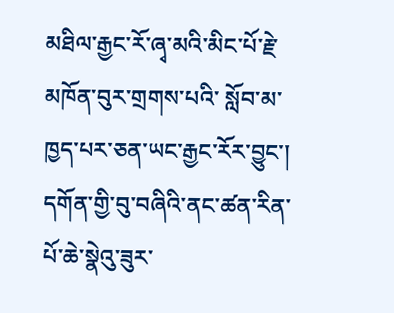མཐིལ་རྒྱང་རོ་ཞྭ་མའི་མིང་པོ་རྗེ་མཁོན་བུར་གྲགས་པའི་ སློབ་མ་ཁྱད་པར་ཅན་ཡང་རྒྱང་རོར་བྱུང་། དགོན་གྱི་བུ་བཞིའི་ནང་ཚན་རིན་པོ་ཆེ་སྣེའུ་ཟུར་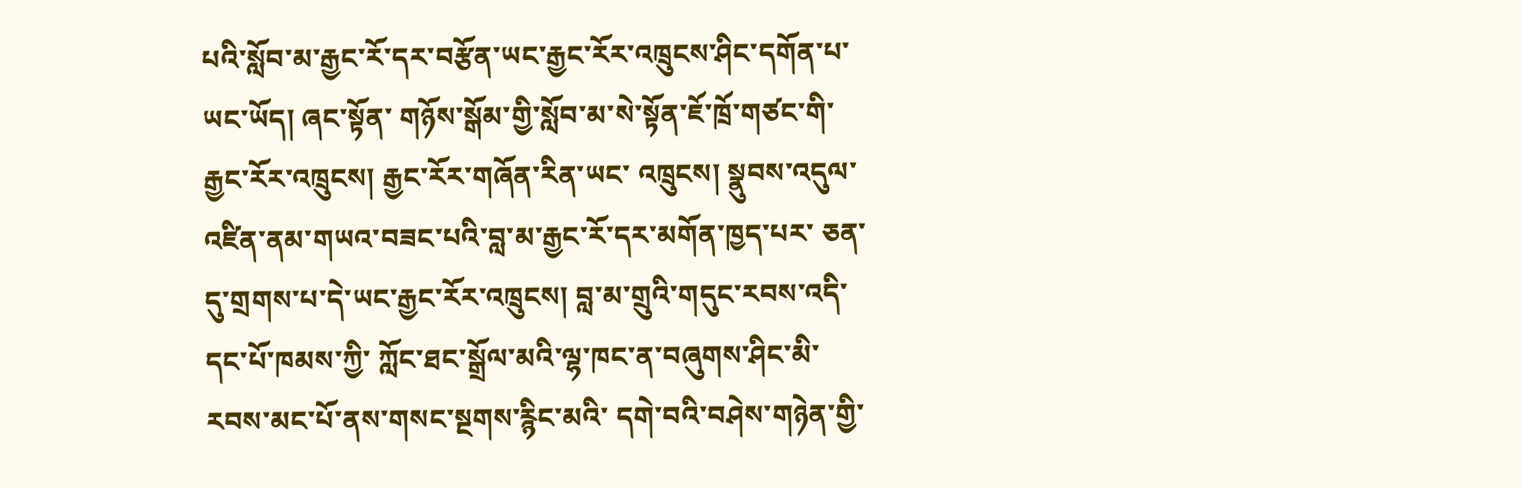པའི་སློབ་མ་རྒྱང་རོ་དར་བརྩོན་ཡང་རྒྱང་རོར་འཁྲུངས་ཤིང་དགོན་པ་ཡང་ཡོད། ཞང་སྟོན་ གཉོས་སྒོམ་གྱི་སློབ་མ་སེ་སྟོན་ཇོ་ཁྲོ་གཙང་གི་རྒྱང་རོར་འཁྲུངས། རྒྱང་རོར་གཞོན་རིན་ཡང་ འཁྲུངས། སྣུབས་འདུལ་འཛིན་ནམ་གཡའ་བཟང་པའི་བླ་མ་རྒྱང་རོ་དར་མགོན་ཁྱད་པར་ ཅན་དུ་གྲགས་པ་དེ་ཡང་རྒྱང་རོར་འཁྲུངས། བླ་མ་གྲུའི་གདུང་རབས་འདི་དང་པོ་ཁམས་ཀྱི་ ཀློང་ཐང་སྒྲོལ་མའི་ལྷ་ཁང་ན་བཞུགས་ཤིང་མི་རབས་མང་པོ་ནས་གསང་སྔགས་རྙིང་མའི་ དགེ་བའི་བཤེས་གཉེན་གྱི་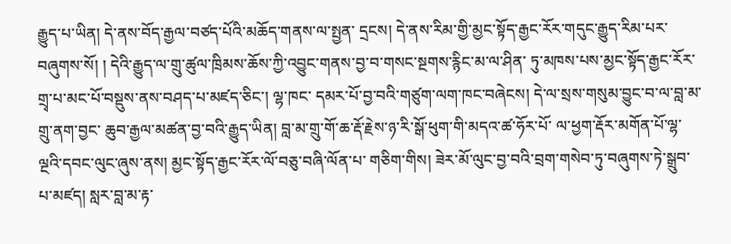རྒྱུད་པ་ཡིན། དེ་ནས་བོད་རྒྱལ་བཙད་པོའི་མཆོད་གནས་ལ་སྤྱན་ དྲངས། དེ་ནས་རིམ་གྱི་མྱང་སྟོད་རྒྱང་རོར་གདུང་རྒྱུད་རིམ་པར་བཞུགས་སོ། ། དེའི་རྒྱུད་ལ་གྲུ་ཚུལ་ཁྲིམས་ཆོས་ཀྱི་འབྱུང་གནས་བྱ་བ་གསང་སྔགས་རྙིང་མ་ལ་ཤིན་ ཏུ་མཁས་པས་མྱང་སྟོད་རྒྱང་རོར་གྲྭ་པ་མང་པོ་བསྡུས་ནས་བཤད་པ་མཛད་ཅིང་། ལྷ་ཁང་ དམར་པོ་བྱ་བའི་གཙུག་ལག་ཁང་བཞེངས། དེ་ལ་སྲས་གསུམ་བྱུང་བ་ལ་བླ་མ་གྲུ་ནག་བྱང་ ཆུབ་རྒྱལ་མཚན་བྱ་བའི་རྒྱུད་ཡིན། བླ་མ་གྲུ་གོ་ཆ་རྡོ་རྗེས་ཉ་རི་སྒོ་ཕུག་གི་མདའ་ཚ་ཧོར་པོ་ ལ་ཕྱག་རྡོར་མགོན་པོ་ལྷ་ལྔའི་དབང་ལུང་ཞུས་ནས། མྱང་སྟོད་རྒྱང་རོར་ལོ་བཅུ་བཞི་ལོན་པ་ གཅིག་གིས། ཟེར་མོ་ལུང་བྱ་བའི་བྲག་གསེབ་ཏུ་བཞུགས་ཏེ་སྒྲུབ་པ་མཛད། སླར་བླ་མ་རྟ་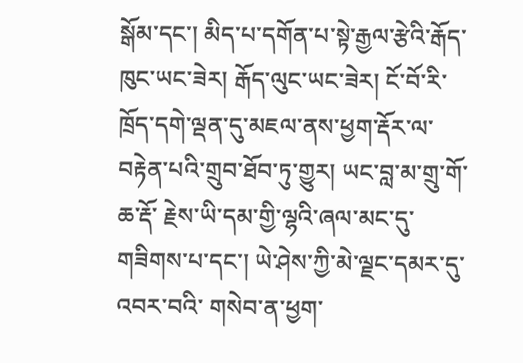སྒོམ་དང་། མིད་པ་དགོན་པ་སྟེ་རྒྱལ་རྩེའི་རྒོད་ཁུང་ཡང་ཟེར། རྒོད་ལུང་ཡང་ཟེར། ངོ་བོ་རི་ ཁྲོད་དགེ་ལྡན་དུ་མཇལ་ནས་ཕྱག་རྡོར་ལ་བརྟེན་པའི་གྲུབ་ཐོབ་ཏུ་གྱུར། ཡང་བླ་མ་གྲུ་གོ་ཆ་རྡོ་ རྗེས་ཡི་དམ་གྱི་ལྷའི་ཞལ་མང་དུ་གཟིགས་པ་དང་། ཡེ་ཤེས་ཀྱི་མེ་ལྗང་དམར་དུ་འབར་བའི་ གསེབ་ན་ཕྱག་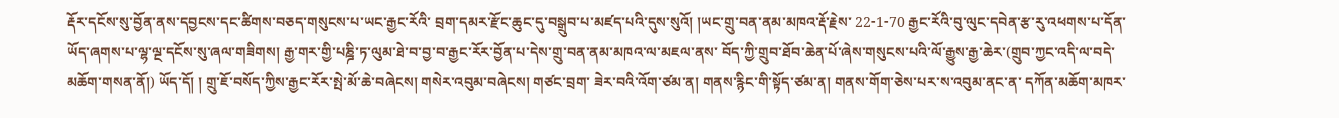རྡོར་དངོས་སུ་བྱོན་ནས་དབྱངས་དང་ཚིགས་བཅད་གསུངས་པ་ཡང་རྒྱང་རོའི་ བྲག་དམར་རྫོང་ཆུང་དུ་བསྒྲུབ་པ་མཛད་པའི་དུས་སུའོ། །ཡང་གྲུ་བན་ནམ་མཁའ་རྡོ་རྗེས་ 22-1-70 རྒྱང་རོའི་བུ་ལུང་དབེན་རྩ་རུ་འཕགས་པ་དོན་ཡོད་ཞགས་པ་ལྷ་ལྔ་དངོས་སུ་ཞལ་གཟིགས། རྒྱ་གར་གྱི་པཎྜི་ཏ་ལུམ་ཐེ་བ་བྱ་བ་རྒྱང་རོར་བྱོན་པ་དེས་གྲུ་བན་ནམ་མཁའ་ལ་མཇལ་ནས་ བོད་ཀྱི་གྲུབ་ཐོབ་ཆེན་པོ་ཞེས་གསུངས་པའི་ལོ་རྒྱུས་རྒྱ་ཆེར་(གྲུབ་ཀྱང་འདི་ལ་བདེ་མཆོག་གསན་ནོ།) ཡོད་དོ། ། གྲུ་ཇོ་བསོད་ཀྱིས་རྒྱང་རོར་སྤེ་མོ་ཆེ་བཞེངས། གསེར་འབུམ་བཞེངས། གཙང་བྲག་ ཟེར་བའི་འོག་ཙམ་ན། གནས་རྙིང་གི་སྟོད་ཙམ་ན། གནས་གོག་ཅེས་པར་ས་འབུམ་ནང་ན་ དཀོན་མཆོག་མཁར་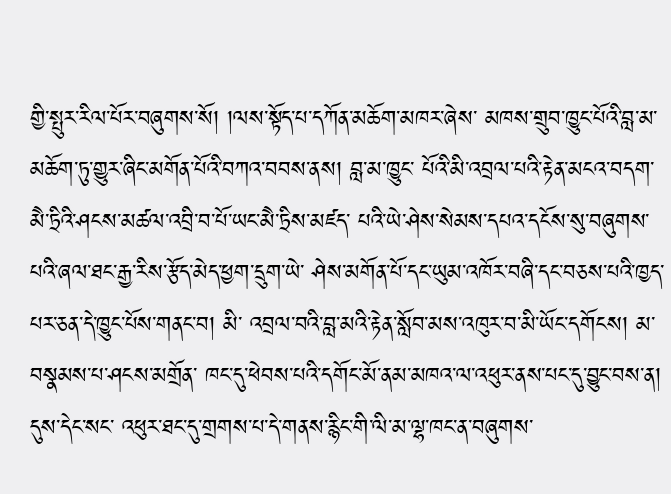གྱི་སྤུར་རིལ་པོར་བཞུགས་སོ། །ལས་སྟོད་པ་དཀོན་མཆོག་མཁར་ཞེས་ མཁས་གྲུབ་ཁྱུང་པོའི་བླ་མ་མཆོག་ཏུ་གྱུར་ཞིང་མགོན་པོའི་བཀའ་བབས་ནས། བླ་མ་ཁྱུང་ པོའི་མི་འབྲལ་པའི་རྟེན་མངའ་བདག་མཻ་ཏྲིའི་ཤངས་མཚལ་འབྲི་བ་པོ་ཡང་མཻ་ཏྲིས་མཛད་ པའི་ཡེ་ཤེས་སེམས་དཔའ་དངོས་སུ་བཞུགས་པའི་ཞལ་ཐང་རྒྱ་རིས་རྩོད་མེད་ཕྱག་དྲུག་ཡེ་ ཤེས་མགོན་པོ་དང་ཡུམ་འཁོར་བཞི་དང་བཅས་པའི་ཁྱད་པར་ཅན་དེ་ཁྱུང་པོས་གནང་བ། མི་ འབྲལ་བའི་བླ་མའི་རྟེན་སློབ་མས་འཁུར་བ་མི་ཡོང་དགོངས། མ་བསྣམས་པ་ཤངས་མགྲོན་ ཁང་དུ་ཕེབས་པའི་དགོང་མོ་ནམ་མཁའ་ལ་འཕུར་ནས་པང་དུ་བྱུང་བས་ན། དུས་དེང་སང་ འཕུར་ཐང་དུ་གྲགས་པ་དེ་གནས་རྙིང་གི་ལི་མ་ལྷ་ཁང་ན་བཞུགས་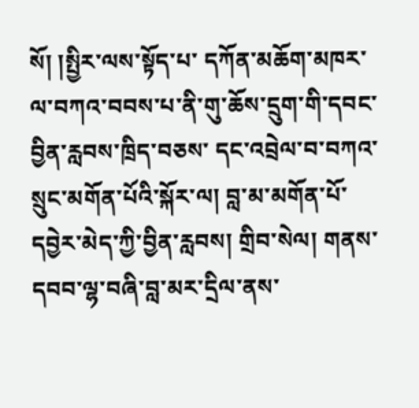སོ། །སྤྱིར་ལས་སྟོད་པ་ དཀོན་མཆོག་མཁར་ལ་བཀའ་བབས་པ་ནི་གུ་ཆོས་དྲུག་གི་དབང་བྱིན་རླབས་ཁྲིད་བཅས་ དང་འབྲེལ་བ་བཀའ་སྲུང་མགོན་པོའི་སྐོར་ལ། བླ་མ་མགོན་པོ་དབྱེར་མེད་ཀྱི་བྱིན་རླབས། གྲིབ་སེལ། གནས་དབབ་ལྷ་བཞི་བླ་མར་དྲིལ་ནས་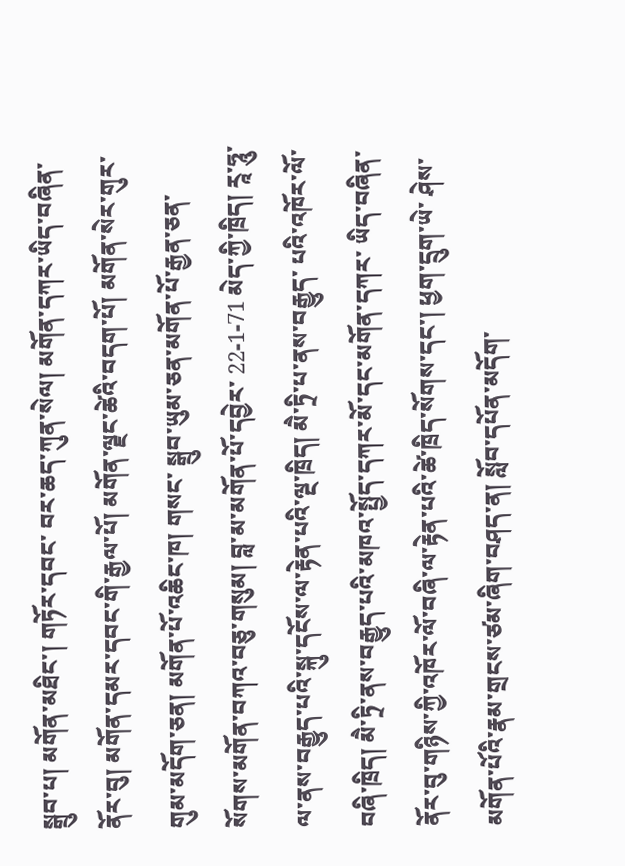སྒྲུབ་པ། མགོན་མཐིང་། གཏོར་དབང་ བར་ཆད་ཀུན་སེལ། མགོན་དཀར་ཡིད་བཞིན་ནོར་བུ། མགོན་དམར་དབང་གི་རྒྱལ་པོ། མགོན་ལྗང་ཚེའི་བདག་པོ། མགོན་སེར་གུར་གུམ་མདོག་ཅན། མགོན་པོ་འཆིང་ཁ། གསང་ སྒྲུབ་ཡུམ་ཅན་མགོན་པོ་རྒྱན་ཅན་སོགས་མགོན་བཀའ་བཅུ་གསུམ། བླ་མ་མགོན་པོ་དབྱེར་ 22-1-71 མེད་ཀྱི་ཁྲིད། རཱ་ཧཱུ་ལ་ནས་བརྒྱུད་པའི་སྐུ་དངོས་ལ་རྟེན་པའི་ལྔ་ཁྲིད། མཻ་ཏྲི་པ་ནས་བརྒྱུད་ པའི་འཁོར་ལོ་བཞི་ཁྲིད། མཻ་ཏྲི་ནས་བརྒྱུད་པའི་མཁའ་སྤྱོད་དཀར་མོ་དང་མགོན་དཀར་ ཡིད་བཞིན་ནོར་བུ་གཉིས་ཀྱི་འཁོར་ལོ་བཞི་ལ་རྟེན་པའི་ཚེ་ཁྲིད་སོགས་དང་། ཕྱག་དྲུག་ཡེ་ ཤེས་མགོན་པོའི་རྣམ་གྲངས་ཙམ་ཞིག་བཤད་ན། སློབ་དཔོན་མདོག་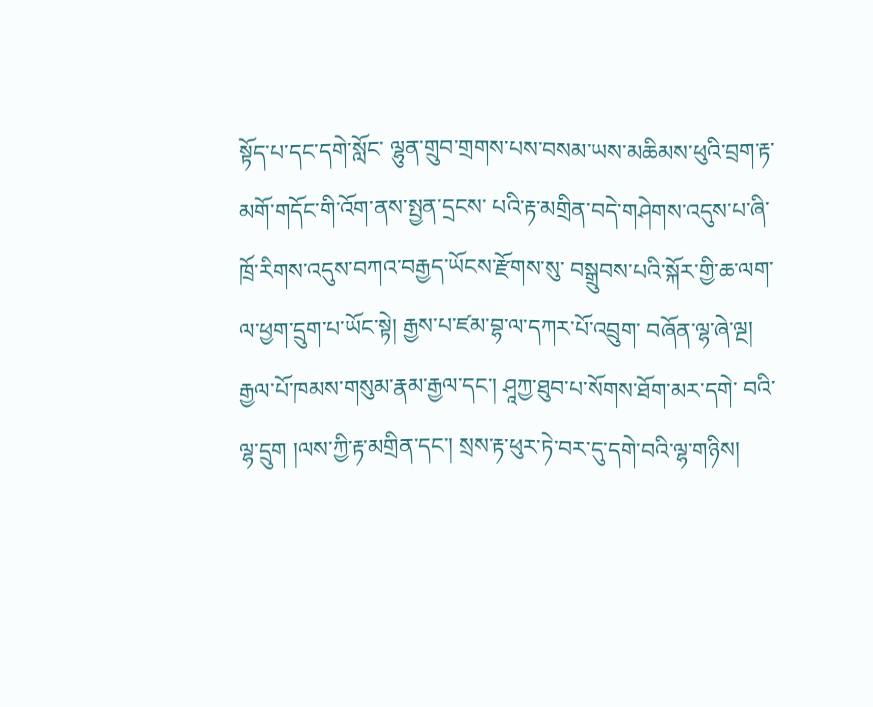སྟོད་པ་དང་དགེ་སློང་ ལྷུན་གྲུབ་གྲགས་པས་བསམ་ཡས་མཆིམས་ཕུའི་བྲག་རྟ་མགོ་གདོང་གི་འོག་ནས་སྤྱན་དྲངས་ པའི་རྟ་མགྲིན་བདེ་གཤེགས་འདུས་པ་ཞི་ཁྲོ་རིགས་འདུས་བཀའ་བརྒྱད་ཡོངས་རྫོགས་སུ་ བསྒྲུབས་པའི་སྐོར་གྱི་ཆ་ལག་ལ་ཕྱག་དྲུག་པ་ཡོང་སྟེ། རྒྱས་པ་ཛམ་བྷ་ལ་དཀར་པོ་འབྲུག་ བཞོན་ལྷ་ཞེ་ལྔ། རྒྱལ་པོ་ཁམས་གསུམ་རྣམ་རྒྱལ་དང་། ཤཱཀྱ་ཐུབ་པ་སོགས་ཐོག་མར་དགེ་ བའི་ལྷ་དྲུག །ལས་ཀྱི་རྟ་མགྲིན་དང་། སྲས་རྟ་ཕུར་ཏེ་བར་དུ་དགེ་བའི་ལྷ་གཉིས།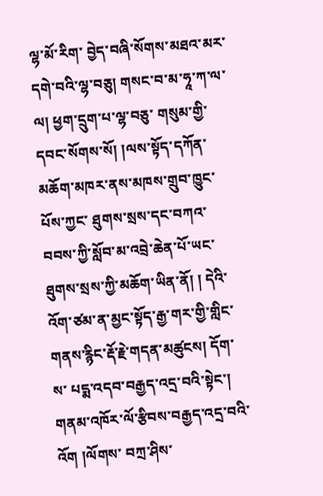ལྷ་མོ་རིག་ བྱེད་བཞི་སོགས་མཐའ་མར་དགེ་བའི་ལྷ་བཅུ། གསང་བ་མ་ཧཱ་ཀ་ལ་ལ། ཕྱག་དྲུག་པ་ལྷ་བཅུ་ གསུམ་གྱི་དབང་སོགས་སོ། །ལས་སྟོད་དཀོན་མཆོག་མཁར་ནས་མཁས་གྲུབ་ཁྱུང་པོས་ཀྱང་ ཐུགས་སྲས་དང་བཀའ་བབས་ཀྱི་སློབ་མ་འབྲེ་ཆེན་པོ་ཡང་ཐུགས་སྲས་ཀྱི་མཆོག་ཡིན་ནོ། ། དེའི་འོག་ཙམ་ན་མྱང་སྟོད་རྒྱ་གར་གྱི་གླིང་གནས་རྙིང་རྡོ་རྗེ་གདན་མཚུངས། དོག་ས་ པདྨ་འདབ་བརྒྱད་འདྲ་བའི་སྟེང་། གནམ་འཁོར་ལོ་རྩིབས་བརྒྱད་འདྲ་བའི་འོག །ལོགས་ བཀྲ་ཤིས་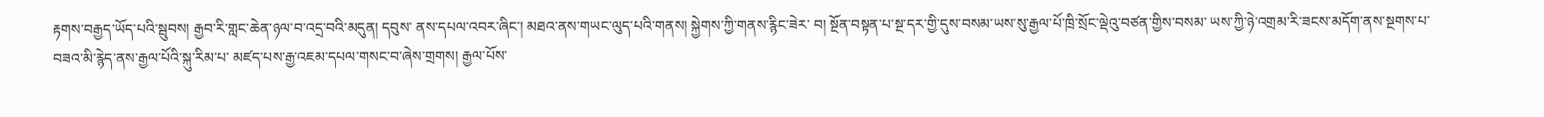རྟགས་བརྒྱད་ཡོད་པའི་སྦུབས། རྒྱབ་རི་གླང་ཆེན་ཉལ་བ་འདྲ་བའི་མདུན། དབུས་ ནས་དཔལ་འབར་ཞིང་། མཐའ་ནས་གཡང་ལུད་པའི་གནས། སྐྱེགས་ཀྱི་གནས་རྙིང་ཟེར་ བ། སྔོན་བསྟན་པ་སྔ་དར་གྱི་དུས་བསམ་ཡས་སུ་རྒྱལ་པོ་ཁྲི་སྲོང་ལྡེའུ་བཙན་གྱིས་བསམ་ ཡས་ཀྱི་ཉེ་འགྲམ་རི་ཟངས་མདོག་ནས་སྔགས་པ་བཟའ་མི་རྙེད་ནས་རྒྱལ་པོའི་སྐུ་རིམ་པ་ མཛད་པས་རྒྱ་འཇམ་དཔལ་གསང་བ་ཞེས་གྲགས། རྒྱལ་པོས་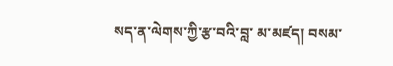སད་ན་ལེགས་ཀྱི་རྩ་བའི་བླ་ མ་མཛད། བསམ་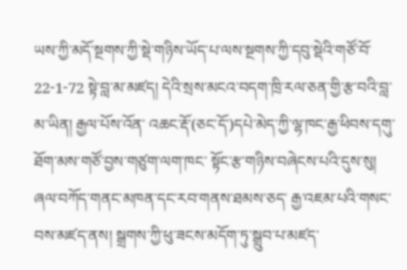ཡས་ཀྱི་མདོ་སྔགས་ཀྱི་སྡེ་གཉིས་ཡོད་པ་ལས་སྔགས་ཀྱི་དབུ་སྡེའི་གཙོ་བོ་ 22-1-72 སྟེ་བླ་མ་མཛད། དེའི་སྲས་མངའ་བདག་ཁྲི་རལ་ཅན་གྱི་རྩ་བའི་བླ་མ་ཡིན། རྒྱལ་པོས་འོན་ འཆང་རྡོ་(ཅང་དོ་)དཔེ་མེད་ཀྱི་ལྷ་ཁང་རྒྱ་ཕིབས་དགུ་ཐོག་མས་གཙོ་བྱས་གཙུག་ལག་ཁང་ སྟོང་རྩ་གཉིས་བཞེངས་པའི་དུས་སུ། ཞལ་བཀོད་གནང་མཁན་དང་རབ་གནས་ཐམས་ཅད་ རྒྱ་འཇམ་པའི་གསང་བས་མཛད་ནས། སྒྲགས་ཀྱི་ཕུ་ཟངས་མདོག་ཏུ་སྒྲུབ་པ་མཛད་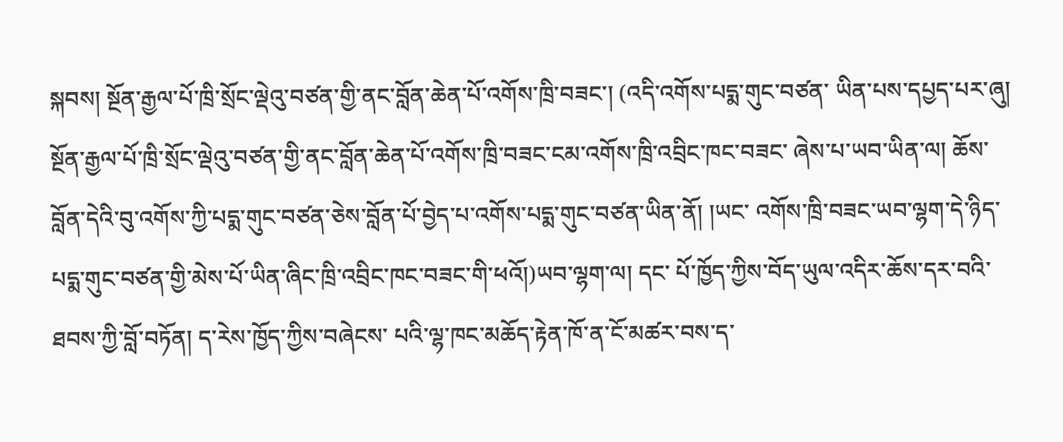སྐབས། སྔོན་རྒྱལ་པོ་ཁྲི་སྲོང་ལྡེའུ་བཙན་གྱི་ནང་བློན་ཆེན་པོ་འགོས་ཁྲི་བཟང་། (འདི་འགོས་པདྨ་གུང་བཙན་ ཡིན་པས་དཔྱད་པར་ཞུ། སྔོན་རྒྱལ་པོ་ཁྲི་སྲོང་ལྡེའུ་བཙན་གྱི་ནང་བློན་ཆེན་པོ་འགོས་ཁྲི་བཟང་ངམ་འགོས་ཁྲི་འབྲིང་ཁང་བཟང་ ཞེས་པ་ཡབ་ཡིན་ལ། ཆོས་བློན་དེའི་བུ་འགོས་ཀྱི་པདྨ་གུང་བཙན་ཅེས་བློན་པོ་བྱེད་པ་འགོས་པདྨ་གུང་བཙན་ཡིན་ནོ། །ཡང་ འགོས་ཁྲི་བཟང་ཡབ་ལྷག་དེ་ཉིད་པདྨ་གུང་བཙན་གྱི་མེས་པོ་ཡིན་ཞིང་ཁྲི་འབྲིང་ཁང་བཟང་གི་ཕའོ།)ཡབ་ལྷག་ལ། དང་ པོ་ཁྱོད་ཀྱིས་བོད་ཡུལ་འདིར་ཆོས་དར་བའི་ཐབས་ཀྱི་བློ་བཏོན། ད་རེས་ཁྱོད་ཀྱིས་བཞེངས་ པའི་ལྷ་ཁང་མཆོད་རྟེན་ཁོ་ན་ངོ་མཚར་བས་ད་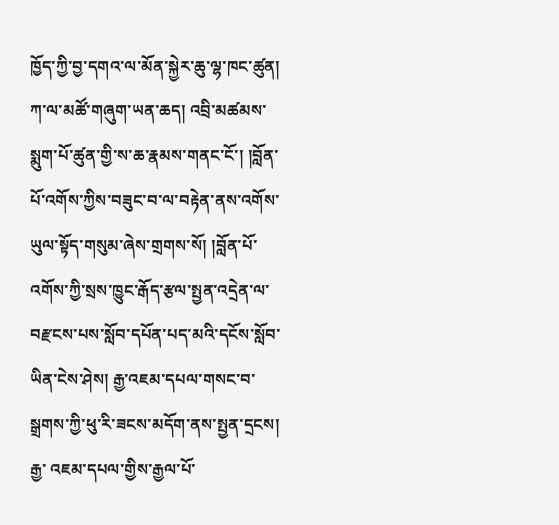ཁྱོད་ཀྱི་བྱ་དགའ་ལ་མོན་སྐྱེར་ཆུ་ལྷ་ཁང་ཚུན། ཀ་ལ་མཚོ་གཞུག་ཡན་ཆད། འབྲི་མཚམས་སྨུག་པོ་ཚུན་གྱི་ས་ཆ་རྣམས་གནང་ངོ་། །བློན་ པོ་འགོས་ཀྱིས་བཟུང་བ་ལ་བརྟེན་ནས་འགོས་ཡུལ་སྟོད་གསུམ་ཞེས་གྲགས་སོ། །བློན་པོ་ འགོས་ཀྱི་སྲས་ཁྱུང་རྒོད་རྩལ་སྤྱན་འདྲེན་ལ་བརྫངས་པས་སློབ་དཔོན་པད་མའི་དངོས་སློབ་ ཡིན་ངེས་ཤེས། རྒྱ་འཇམ་དཔལ་གསང་བ་སྒྲགས་ཀྱི་ཕུ་རི་ཟངས་མདོག་ནས་སྤྱན་དྲངས། རྒྱ་ འཇམ་དཔལ་གྱིས་རྒྱལ་པོ་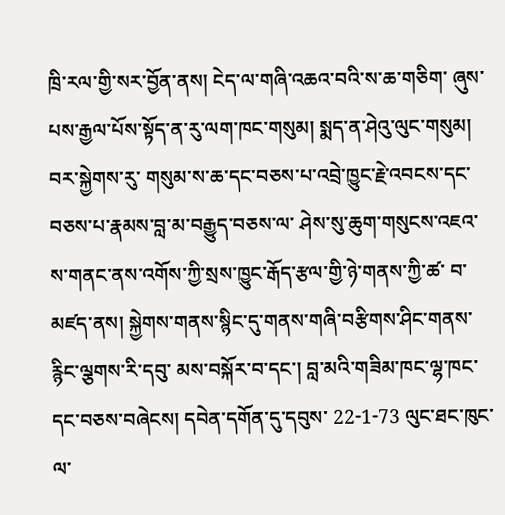ཁྲི་རལ་གྱི་སར་བྱོན་ནས། ངེད་ལ་གཞི་འཆའ་བའི་ས་ཆ་གཅིག་ ཞུས་པས་རྒྱལ་པོས་སྟོད་ན་རུ་ལག་ཁང་གསུམ། སྨད་ན་ཤེའུ་ལུང་གསུམ། བར་སྐྱེགས་རུ་ གསུམ་ས་ཆ་དང་བཅས་པ་འབྲེ་ཁྱུང་རྗེ་འབངས་དང་བཅས་པ་རྣམས་བླ་མ་བརྒྱུད་བཅས་ལ་ ཤེས་སུ་ཆུག་གསུངས་འཇའ་ས་གནང་ནས་འགོས་ཀྱི་སྲས་ཁྱུང་རྒོད་རྩལ་གྱི་ཉེ་གནས་ཀྱི་ཚ་ བ་མཛད་ནས། སྐྱེགས་གནས་སྙིང་དུ་གནས་གཞི་བརྩིགས་ཤིང་གནས་རྙིང་ལྕགས་རི་དབུ་ མས་བསྐོར་བ་དང་། བླ་མའི་གཟིམ་ཁང་ལྷ་ཁང་དང་བཅས་བཞེངས། དབེན་དགོན་དུ་དབུས་ 22-1-73 ལུང་ཐང་ཁུང་ལ་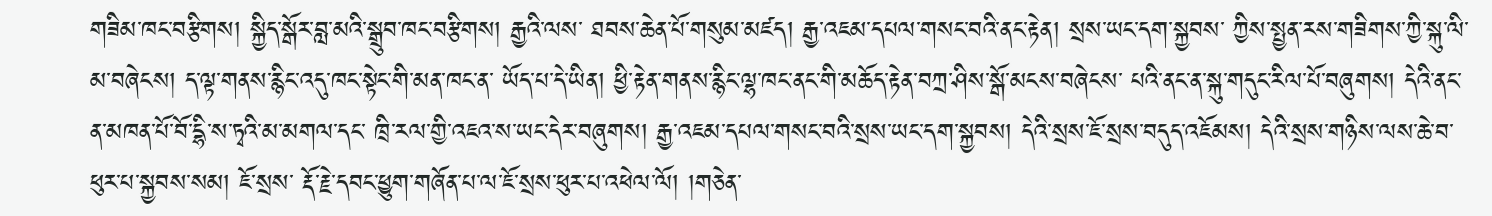གཟིམ་ཁང་བརྩིགས། སྐྱིད་སྒོར་བླ་མའི་སྒྲུབ་ཁང་བརྩིགས། རྒྱའི་ལས་ ཐབས་ཆེན་པོ་གསུམ་མཛད། རྒྱ་འཇམ་དཔལ་གསང་བའི་ནང་རྟེན། སྲས་ཡང་དག་སྐྱབས་ ཀྱིས་སྤྱན་རས་གཟིགས་ཀྱི་སྐུ་ལི་མ་བཞེངས། ད་ལྟ་གནས་རྙིང་འདུ་ཁང་སྟེང་གི་མན་ཁང་ན་ ཡོད་པ་དེ་ཡིན། ཕྱི་རྟེན་གནས་རྙིང་ལྷ་ཁང་ནང་གི་མཆོད་རྟེན་བཀྲ་ཤིས་སྒོ་མངས་བཞེངས་ པའི་ནང་ན་སྐུ་གདུང་རིལ་པོ་བཞུགས། དེའི་ནང་ན་མཁན་པོ་བོ་དྷི་ས་ཏྭའི་མ་མགལ་དང་ ཁྲི་རལ་གྱི་འཇའ་ས་ཡང་དེར་བཞུགས། རྒྱ་འཇམ་དཔལ་གསང་བའི་སྲས་ཡང་དག་སྐྱབས། དེའི་སྲས་ཇོ་སྲས་བདུད་འཇོམས། དེའི་སྲས་གཉིས་ལས་ཆེ་བ་ཕུར་པ་སྐྱབས་སམ། ཇོ་སྲས་ རྡོ་རྗེ་དབང་ཕྱུག་གཞོན་པ་ལ་ཇོ་སྲས་ཕུར་པ་འཕེལ་ལོ། །གཅེན་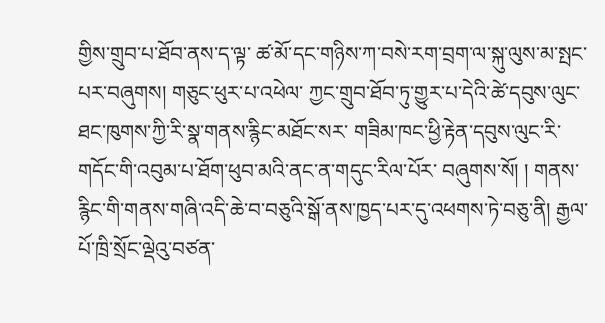གྱིས་གྲུབ་པ་ཐོབ་ནས་ད་ལྟ་ ཚ་མོ་དང་གཉིས་ཀ་བསེ་རག་བྲག་ལ་སྐུ་ལུས་མ་སྤང་པར་བཞུགས། གཅུང་ཕུར་པ་འཕེལ་ ཀྱང་གྲུབ་ཐོབ་ཏུ་གྱུར་པ་དེའི་ཚེ་དབུས་ལུང་ཐང་ཁུགས་ཀྱི་རི་སྣ་གནས་རྙིང་མཐོང་སར་ གཟིམ་ཁང་ཕྱི་རྟེན་དབུས་ལུང་རི་གདོང་གི་འབུམ་པ་ཐོག་ཕུབ་མའི་ནང་ན་གདུང་རིལ་པོར་ བཞུགས་སོ། ། གནས་རྙིང་གི་གནས་གཞི་འདི་ཆེ་བ་བཅུའི་སྒོ་ནས་ཁྱད་པར་དུ་འཕགས་ཏེ་བཅུ་ནི། རྒྱལ་པོ་ཁྲི་སྲོང་ལྡེའུ་བཙན་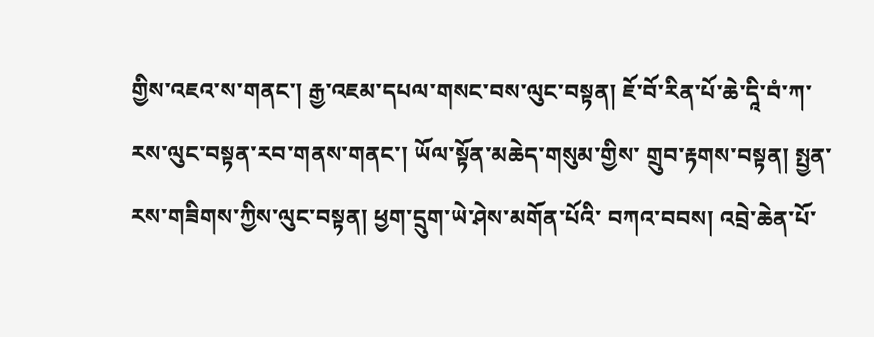གྱིས་འཇའ་ས་གནང་། རྒྱ་འཇམ་དཔལ་གསང་བས་ལུང་བསྟན། ཇོ་བོ་རིན་པོ་ཆེ་དཱི་བཾ་ཀ་རས་ལུང་བསྟན་རབ་གནས་གནང་། ཡོལ་སྟོན་མཆེད་གསུམ་གྱིས་ གྲུབ་རྟགས་བསྟན། སྤྱན་རས་གཟིགས་ཀྱིས་ལུང་བསྟན། ཕྱག་དྲུག་ཡེ་ཤེས་མགོན་པོའི་ བཀའ་བབས། འབྲེ་ཆེན་པོ་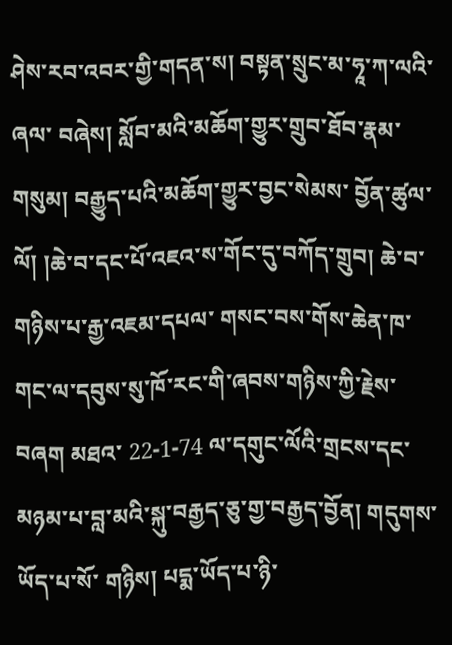ཤེས་རབ་འབར་གྱི་གདན་ས། བསྟན་སྲུང་མ་ཧཱ་ཀ་ལའི་ཞལ་ བཞེས། སློབ་མའི་མཆོག་གྱུར་གྲུབ་ཐོབ་རྣམ་གསུམ། བརྒྱུད་པའི་མཆོག་གྱུར་བྱང་སེམས་ བྱོན་ཚུལ་ལོ། །ཆེ་བ་དང་པོ་འཇའ་ས་གོང་དུ་བཀོད་གྲུབ། ཆེ་བ་གཉིས་པ་རྒྱ་འཇམ་དཔལ་ གསང་བས་གོས་ཆེན་ཁ་གང་ལ་དབུས་སུ་ཁོ་རང་གི་ཞབས་གཉིས་ཀྱི་རྗེས་བཞག མཐའ་ 22-1-74 ལ་དགུང་ལོའི་གྲངས་དང་མཉམ་པ་བླ་མའི་སྐུ་བརྒྱད་ཅུ་གྱ་བརྒྱད་བྱོན། གདུགས་ཡོད་པ་སོ་ གཉིས། པདྨ་ཡོད་པ་ཉི་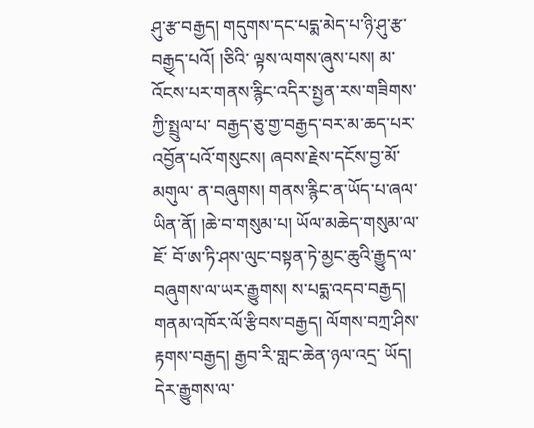ཤུ་རྩ་བརྒྱད། གདུགས་དང་པདྨ་མེད་པ་ཉི་ཤུ་རྩ་བརྒྱ྄ད་པའོ། །ཅིའི་ ལྟས་ལགས་ཞུས་པས། མ་འོངས་པར་གནས་རྙིང་འདིར་སྤྱན་རས་གཟིགས་ཀྱི་སྤྲུལ་པ་ བརྒྱད་ཅུ་གྱ་བརྒྱད་བར་མ་ཆད་པར་འབྱོན་པའོ་གསུངས། ཞབས་རྗེས་དངོས་བྱ་མོ་མགུལ་ ན་བཞུགས། གནས་རྙིང་ན་ཡོད་པ་ཞལ་ཡིན་ནོ། །ཆེ་བ་གསུམ་པ། ཡོལ་མཆེད་གསུམ་ལ་ཇོ་ བོ་ཨ་ཏི་ཤས་ལུང་བསྟན་ཏེ་མྱང་ཆུའི་རྒྱུད་ལ་བཞུགས་ལ་ཡར་རྒྱུགས། ས་པདྨ་འདབ་བརྒྱད། གནམ་འཁོར་ལོ་རྩིབས་བརྒྱད། ལོགས་བཀྲ་ཤིས་རྟགས་བརྒྱད། རྒྱབ་རི་གླང་ཆེན་ཉལ་འདྲ་ ཡོད། དེར་རྒྱུགས་ལ་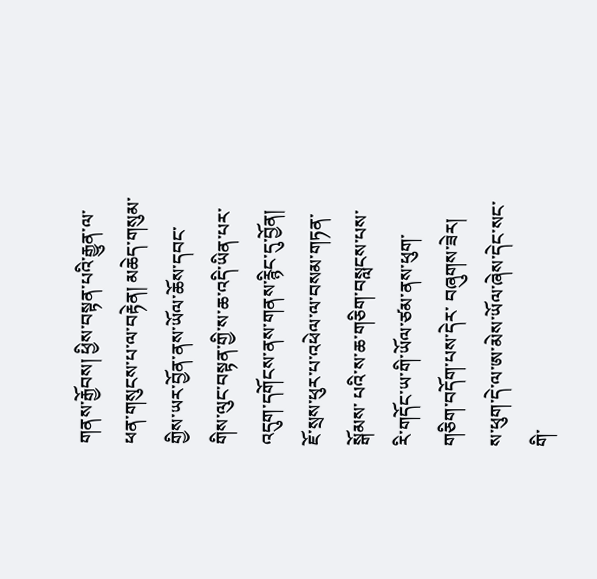གནས་རྒྱོབས། ཕྱིས་བསྟན་པའི་རྒྱུན་ལ་ཕན་གསུངས་པ་ལ་བརྟེན། མཆེད་གསུམ་གྱིས་ཡར་བྱོན་ནས་ཡོལ་ཆོས་དབང་གིས་ལུང་བསྟན་གྱི་ས་ཆ་འདི་ཡིན་པར་ འདུག་དགོངས་ནས་གནས་རྙིང་དུ་བྱོན། ཇོ་སྲས་ཕུར་པ་འཕེལ་ལ་བསམ་གཏན་སྒོམས་ པའི་ས་ཆ་གཅིག་བསླངས་པས་རི་གདོང་ཡ་གི་ཡོལ་ཙམ་ནས་ཕུག་གཅིག་བདོག་པས་དེར་ བཞུགས་ཟེར། ས་ཕུག་དེ་ལ་ཨ་མེས་ཡོལ་ཞེས་དེང་སང་གི་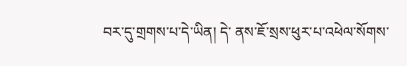བར་དུ་གྲགས་པ་དེ་ཡིན། དེ་ ནས་ཇོ་སྲས་ཕུར་པ་འཕེལ་སོགས་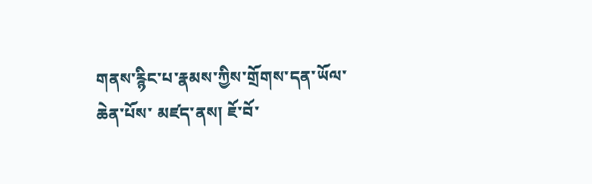གནས་རྙིང་པ་རྣམས་ཀྱིས་གྲོགས་དན་ཡོལ་ཆེན་པོས་ མཛད་ནས། ཇོ་བོ་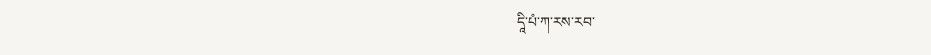དཱི་པཾ་ཀ་རས་རབ་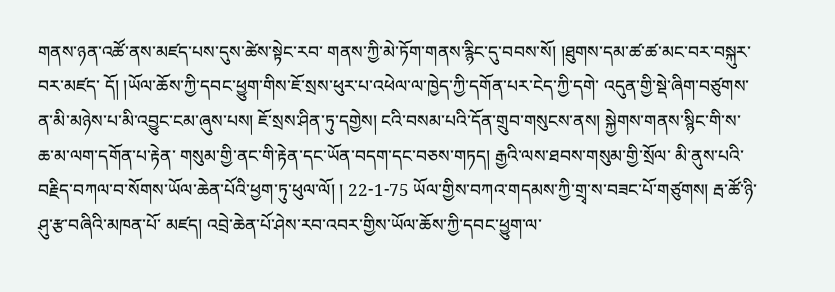གནས་ཉན་འཚོ་ནས་མཛད་པས་དུས་ཚེས་སྟེང་རབ་ གནས་ཀྱི་མེ་ཏོག་གནས་རྙིང་དུ་བབས་སོ། །ཐུགས་དམ་ཚ་ཚ་མང་བར་བསྐུར་བར་མཛད་ དོ། །ཡོལ་ཆོས་ཀྱི་དབང་ཕྱུག་གིས་ཇོ་སྲས་ཕུར་པ་འཕེལ་ལ་ཁྱེད་ཀྱི་དགོན་པར་ངེད་ཀྱི་དགེ་ འདུན་གྱི་སྡེ་ཞིག་བཙུགས་ན་མི་མཉེས་པ་མི་འབྱུང་ངམ་ཞུས་པས། ཇོ་སྲས་ཤིན་ཏུ་དགྱེས། ངའི་བསམ་པའི་དོན་གྲུབ་གསུངས་ནས། སྐྱེགས་གནས་སྙིང་གི་ས་ཆ་མ་ལག་དགོན་པ་རྟེན་ གསུམ་གྱི་ནང་གི་རྟེན་དང་ཡོན་བདག་དང་བཅས་གཏད། རྒྱའི་ལས་ཐབས་གསུམ་གྱི་སྲོལ་ མི་ནུས་པའི་བརྗིད་བཀལ་བ་སོགས་ཡོལ་ཆེན་པོའི་ཕྱག་ཏུ་ཕུལ་ལོ། ། 22-1-75 ཡོལ་གྱིས་བཀའ་གདམས་ཀྱི་གྲྭ་ས་བཟང་པོ་གཙུགས། རྦ་ཚོ་ཉི་ཤུ་རྩ་བཞིའི་མཁན་པོ་ མཛད། འབྲེ་ཆེན་པོ་ཤེས་རབ་འབར་གྱིས་ཡོལ་ཆོས་ཀྱི་དབང་ཕྱུག་ལ་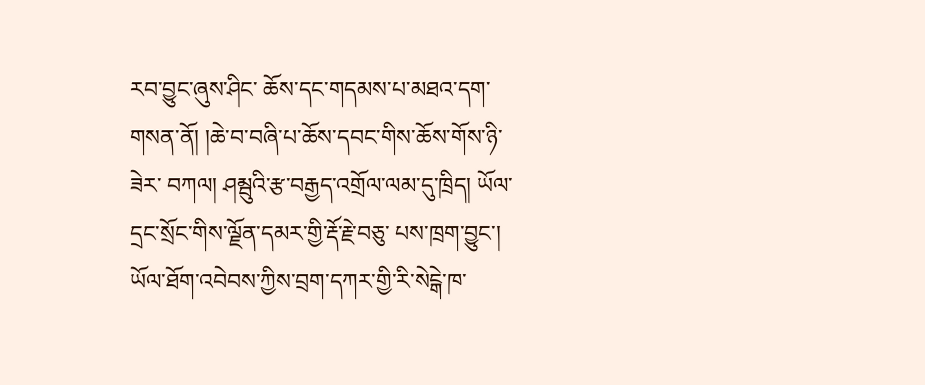རབ་བྱུང་ཞུས་ཤིང་ ཆོས་དང་གདམས་པ་མཐའ་དག་གསན་ནོ། །ཆེ་བ་བཞི་པ་ཆོས་དབང་གིས་ཆོས་གོས་ཉི་ཟེར་ བཀལ། ཤམྦུའི་རྩ་བརྒྱད་འགྲོལ་ལམ་དུ་ཁྲིད། ཡོལ་དྲང་སྲོང་གིས་ལྗོན་དམར་གྱི་རྡོ་རྗེ་བཅུ་ པས་ཁྲག་བྱུང་། ཡོལ་ཐོག་འབེབས་ཀྱིས་བྲག་དཀར་གྱི་རི་སེངྒེ་ཁ་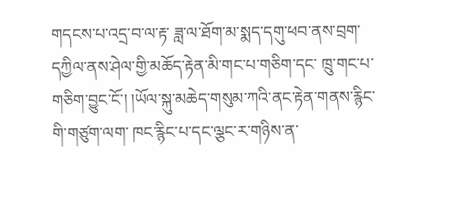གདངས་པ་འདྲ་བ་ལ་རྟ་ ཟླ་ལ་ཐོག་མ་སྨད་དགུ་ཕབ་ནས་བྲག་དཀྱིལ་ནས་ཤེལ་གྱི་མཆོད་རྟེན་མི་གང་པ་གཅིག་དང་ ཁྲུ་གང་པ་གཅིག་བྱུང་ངོ་། །ཡོལ་སྐུ་མཆེད་གསུམ་ཀའི་ནང་རྟེན་གནས་རྙིང་གི་གཙུག་ལག་ ཁང་རྙིང་པ་དང་ལྕང་ར་གཉིས་ན་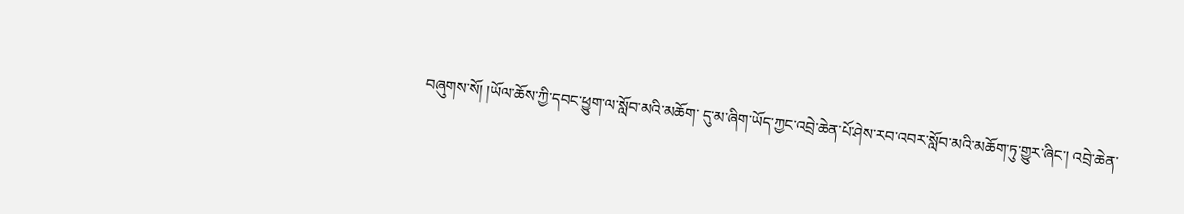བཞུགས་སོ། །ཡོལ་ཆོས་ཀྱི་དབང་ཕྱུག་ལ་སློབ་མའི་མཆོག་ དུ་མ་ཞིག་ཡོད་ཀྱང་འབྲེ་ཆེན་པོ་ཤེས་རབ་འབར་སློབ་མའི་མཆོག་ཏུ་གྱུར་ཞིང་། འབྲེ་ཆེན་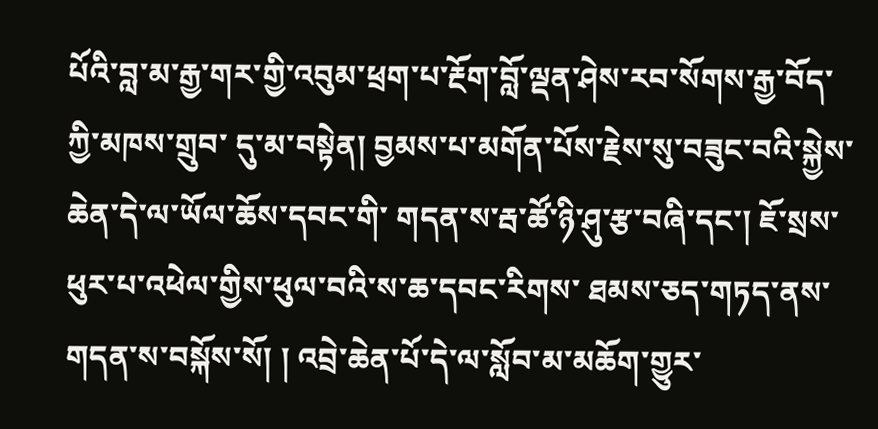པོའི་བླ་མ་རྒྱ་གར་གྱི་འབུམ་ཕྲག་པ་རྔོག་བློ་ལྡན་ཤེས་རབ་སོགས་རྒྱ་བོད་ཀྱི་མཁས་གྲུབ་ དུ་མ་བསྟེན། བྱམས་པ་མགོན་པོས་རྗེས་སུ་བཟུང་བའི་སྐྱེས་ཆེན་དེ་ལ་ཡོལ་ཆོས་དབང་གི་ གདན་ས་རྦ་ཚོ་ཉི་ཤུ་རྩ་བཞི་དང་། ཇོ་སྲས་ཕུར་པ་འཕེལ་གྱིས་ཕུལ་བའི་ས་ཆ་དབང་རིགས་ ཐམས་ཅད་གཏད་ནས་གདན་ས་བསྐོས་སོ། ། འབྲེ་ཆེན་པོ་དེ་ལ་སློབ་མ་མཆོག་གྱུར་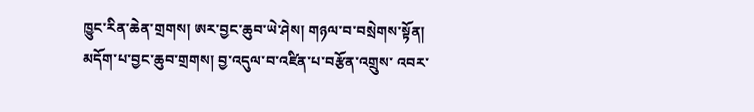ཁྱུང་རིན་ཆེན་གྲགས། ཨར་བྱང་ཆུབ་ཡེ་ཤེས། གཉལ་བ་བསྲེགས་སྟོན། མདོག་པ་བྱང་ཆུབ་གྲགས། བྱ་འདུལ་བ་འཛིན་པ་བརྩོན་འགྲུས་ འབར་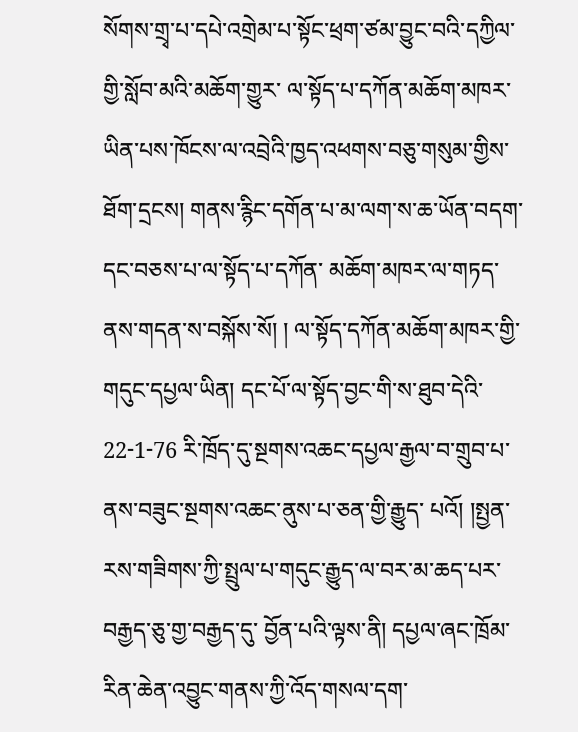སོགས་གྲྭ་པ་དཔེ་འགྲེམ་པ་སྟོང་ཕྲག་ཙམ་བྱུང་བའི་དཀྱིལ་གྱི་སློབ་མའི་མཆོག་གྱུར་ ལ་སྟོད་པ་དཀོན་མཆོག་མཁར་ཡིན་པས་ཁོངས་ལ་འབྲེའི་ཁྱད་འཕགས་བཅུ་གསུམ་གྱིས་ ཐོག་དྲངས། གནས་རྙིང་དགོན་པ་མ་ལག་ས་ཆ་ཡོན་བདག་དང་བཅས་པ་ལ་སྟོད་པ་དཀོན་ མཆོག་མཁར་ལ་གཏད་ནས་གདན་ས་བསྐོས་སོ། ། ལ་སྟོད་དཀོན་མཆོག་མཁར་གྱི་གདུང་དཔྱལ་ཡིན། དང་པོ་ལ་སྟོད་བྱང་གི་ས་ཐུབ་དེའི་ 22-1-76 རི་ཁྲོད་དུ་སྔགས་འཆང་དཔྱལ་རྒྱལ་བ་གྲུབ་པ་ནས་བཟུང་སྔགས་འཆང་ནུས་པ་ཅན་གྱི་རྒྱུད་ པའོ། །སྤྱན་རས་གཟིགས་ཀྱི་སྤྲུལ་པ་གདུང་རྒྱུད་ལ་བར་མ་ཆད་པར་བརྒྱད་ཅུ་གྱ་བརྒྱད་དུ་ བྱོན་པའི་ལྟས་ནི། དཔྱལ་ཞང་ཁྲོམ་རིན་ཆེན་འབྱུང་གནས་ཀྱི་འོད་གསལ་དག་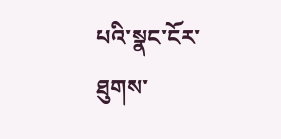པའི་སྣང་ངོར་ ཐུགས་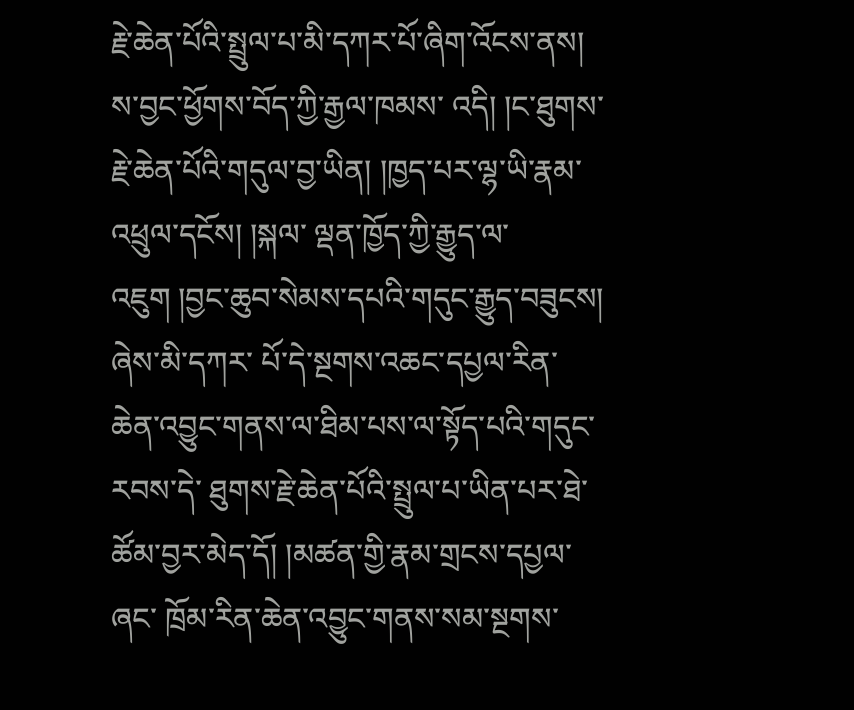རྗེ་ཆེན་པོའི་སྤྲུལ་པ་མི་དཀར་པོ་ཞིག་འོངས་ནས། ས་བྱང་ཕྱོགས་བོད་ཀྱི་རྒྱལ་ཁམས་ འདི། །ང་ཐུགས་རྗེ་ཆེན་པོའི་གདུལ་བྱ་ཡིན། །ཁྱད་པར་ལྷ་ཡི་རྣམ་འཕྲུལ་དངོས། །སྐལ་ ལྡན་ཁྱོད་ཀྱི་རྒྱུད་ལ་འཇུག །བྱང་ཆུབ་སེམས་དཔའི་གདུང་རྒྱུད་བཟུངས། ཞེས་མི་དཀར་ པོ་དེ་སྔགས་འཆང་དཔྱལ་རིན་ཆེན་འབྱུང་གནས་ལ་ཐིམ་པས་ལ་སྟོད་པའི་གདུང་རབས་དེ་ ཐུགས་རྗེ་ཆེན་པོའི་སྤྲུལ་པ་ཡིན་པར་ཐེ་ཚོམ་བྱར་མེད་དོ། །མཚན་གྱི་རྣམ་གྲངས་དཔྱལ་ཞང་ ཁྲོམ་རིན་ཆེན་འབྱུང་གནས་སམ་སྔགས་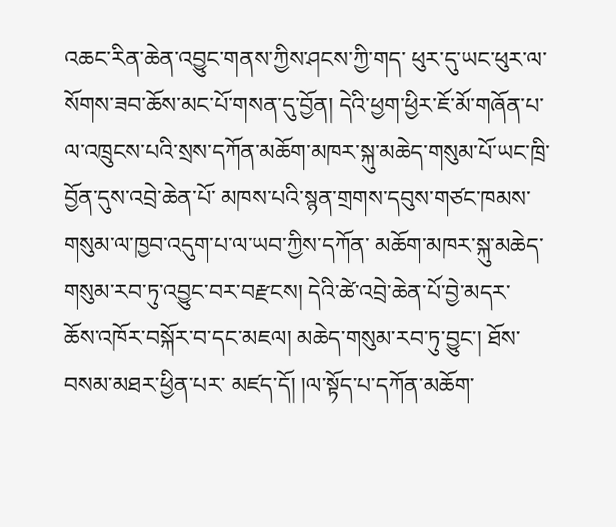འཆང་རིན་ཆེན་འབྱུང་གནས་ཀྱིས་ཤངས་ཀྱི་གད་ ཕུར་དུ་ཡང་ཕུར་ལ་སོགས་ཟབ་ཆོས་མང་པོ་གསན་དུ་བྱོན། དེའི་ཕྱག་ཕྱིར་ཇོ་མོ་གཞོན་པ་ ལ་འཁྲུངས་པའི་སྲས་དཀོན་མཆོག་མཁར་སྐུ་མཆེད་གསུམ་པོ་ཡང་ཁྲི་བྱོན་དུས་འབྲེ་ཆེན་པོ་ མཁས་པའི་སྙན་གྲགས་དབུས་གཙང་ཁམས་གསུམ་ལ་ཁྱབ་འདུག་པ་ལ་ཡབ་ཀྱིས་དཀོན་ མཆོག་མཁར་སྐུ་མཆེད་གསུམ་རབ་ཏུ་འབྱུང་བར་བརྫངས། དེའི་ཚེ་འབྲེ་ཆེན་པོ་བྱེ་མདར་ ཆོས་འཁོར་བསྐོར་བ་དང་མཇལ། མཆེད་གསུམ་རབ་ཏུ་བྱུང་། ཐོས་བསམ་མཐར་ཕྱིན་པར་ མཛད་དོ། །ལ་སྟོད་པ་དཀོན་མཆོག་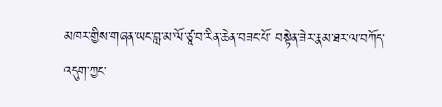མཁར་གྱིས་གཞན་ཡང་བླ་མ་ལོ་ཙཱ་བ་རིན་ཆེན་བཟང་པོ་ བསྟེན་ཟེར་རྣམ་ཐར་ལ་བཀོད་འདུག་ཀྱང་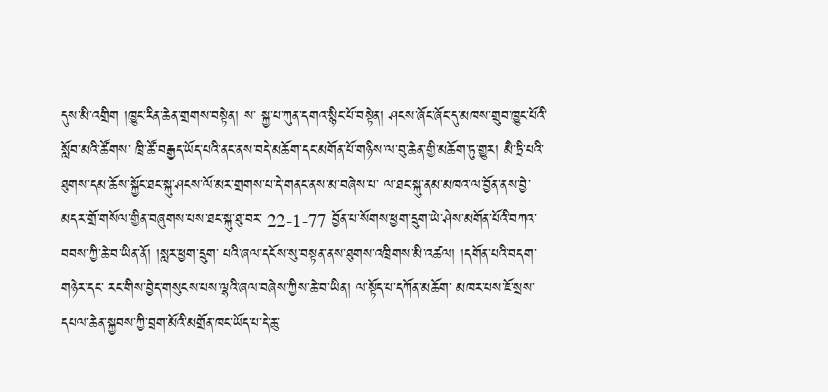དུས་མི་འགྲིག །ཁྱུང་རིན་ཆེན་གྲགས་བསྟེན། ས་ སྐྱ་པ་ཀུན་དགའ་སྙིང་པོ་བསྟེན། ཤངས་ཞོང་ཞོང་དུ་མཁས་གྲུབ་ཁྱུང་པོའི་སློབ་མའི་ཚོགས་ ཁྲི་ཚོ་བརྒྱད་ཡོད་པའི་ནང་ནས་བདེ་མཆོག་དང་མགོན་པོ་གཉིས་ལ་བུ་ཆེན་གྱི་མཆོག་ཏུ་གྱུར། མཻ་ཏྲི་པའི་ཐུགས་དམ་ཆོས་སྐྱོང་ཐང་སྐུ་ཤངས་ལོ་མར་གྲགས་པ་དེ་གནང་ནས་མ་བཞེས་པ་ ལ་ཐང་སྐུ་ནམ་མཁའ་ལ་བྱོན་ནས་བྱེ་མདར་གྲོ་གསོལ་གྱིན་བཞུགས་པས་ཐང་སྐུ་ཐུ་བར་ 22-1-77 བྱོན་པ་སོགས་ཕྱག་དྲུག་ཡེ་ཤེས་མགོན་པོའི་བཀའ་བབས་ཀྱི་ཆེ་བ་ཡིན་ནོ། །སླར་ཕྱག་དྲུག་ པའི་ཞལ་དངོས་སུ་བསྟན་ནས་ཐུགས་འཁྲིགས་མི་འཚལ། །དགོན་པའི་བདག་གཉེར་དང་ རང་གིས་བྱེད་གསུངས་པས་ལྷའི་ཞལ་བཞེས་ཀྱིས་ཆེ་བ་ཡིན། ལ་སྟོད་པ་དཀོན་མཆོག་ མཁར་པས་ཇོ་སྲས་དཔལ་ཆེན་སྐྱབས་ཀྱི་བྲག་མོའི་མགྲོན་ཁང་ཡོད་པ་དེ་ཆུ་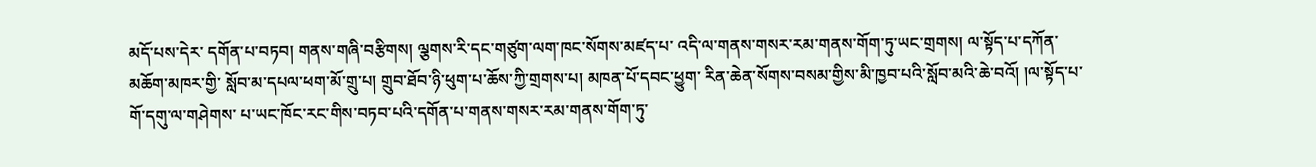མདོ་པས་དེར་ དགོན་པ་བཏབ། གནས་གཞི་བརྩིགས། ལྕགས་རི་དང་གཙུག་ལག་ཁང་སོགས་མཛད་པ་ འདི་ལ་གནས་གསར་རམ་གནས་གོག་ཏུ་ཡང་གྲགས། ལ་སྟོད་པ་དཀོན་མཆོག་མཁར་གྱི་ སློབ་མ་དཔལ་ཕག་མོ་གྲུ་པ། གྲུབ་ཐོབ་ཉི་ཕུག་པ་ཆོས་ཀྱི་གྲགས་པ། མཁན་པོ་དབང་ཕྱུག་ རིན་ཆེན་སོགས་བསམ་གྱིས་མི་ཁྱབ་པའི་སློབ་མའི་ཆེ་བའོ། །ལ་སྟོད་པ་གོ་དགུ་ལ་གཤེགས་ པ་ཡང་ཁོང་རང་གིས་བཏབ་པའི་དགོན་པ་གནས་གསར་རམ་གནས་གོག་ཏུ་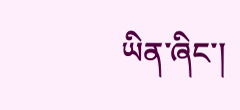ཡིན་ཞིང་།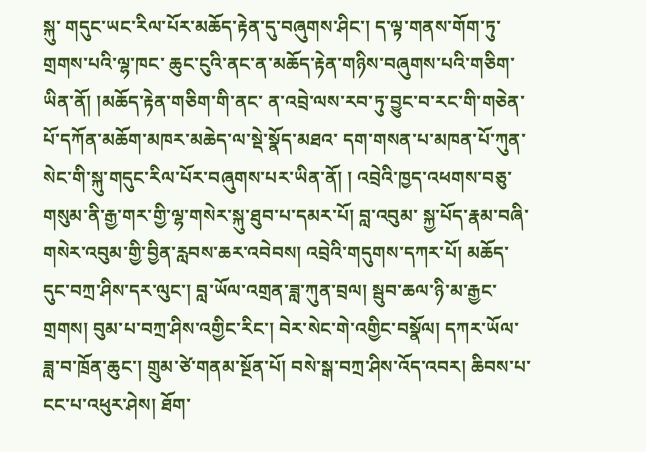སྐུ་ གདུང་ཡང་རིལ་པོར་མཆོད་རྟེན་དུ་བཞུགས་ཤིང་། ད་ལྟ་གནས་གོག་ཏུ་གྲགས་པའི་ལྷ་ཁང་ ཆུང་ངུའི་ནང་ན་མཆོད་རྟེན་གཉིས་བཞུགས་པའི་གཅིག་ཡིན་ནོ། །མཆོད་རྟེན་གཅིག་གི་ནང་ ན་འབྲེ་ལས་རབ་ཏུ་བྱུང་བ་རང་གི་གཅེན་པོ་དཀོན་མཆོག་མཁར་མཆེད་ལ་སྡེ་སྣོད་མཐའ་ དག་གསན་པ་མཁན་པོ་ཀུན་སེང་གི་སྐུ་གདུང་རིལ་པོར་བཞུགས་པར་ཡིན་ནོ། ། འབྲེའི་ཁྱད་འཕགས་བཅུ་གསུམ་ནི་རྒྱ་གར་གྱི་ལྷ་གསེར་སྐུ་ཐུབ་པ་དམར་པོ། བླ་འབུམ་ སྐྱ་པོད་རྣམ་བཞི་གསེར་འབུམ་གྱི་བྱིན་རླབས་ཆར་འབེབས། འབྲེའི་གདུགས་དཀར་པོ། མཆོད་དུང་བཀྲ་ཤིས་དར་ལུང་། བླ་ཡོལ་འགྲན་ཟླ་ཀུན་བྲལ། སྦུབ་ཆལ་ཉི་མ་རྒྱང་གྲགས། བུམ་པ་བཀྲ་ཤིས་འགྱིང་རིང་། བེར་སེང་གེ་འགྱིང་བསྣོལ། དཀར་ཡོལ་ཟླ་བ་ཁྲོན་ཆུང་། གྲུམ་ཙེ་གནམ་སྔོན་པོ། བསེ་སྒ་བཀྲ་ཤིས་འོད་འབར། ཆིབས་པ་ངང་པ་འཕུར་ཤེས། ཐོག་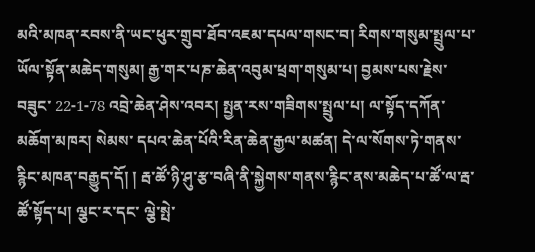མའི་མཁན་རབས་ནི་ཡང་ཕུར་གྲུབ་ཐོབ་འཇམ་དཔལ་གསང་བ། རིགས་གསུམ་སྤྲུལ་པ་ ཡོལ་སྟོན་མཆེད་གསུམ། རྒྱ་གར་པཎ་ཆེན་འབུམ་ཕྲག་གསུམ་པ། བྱམས་པས་རྗེས་བཟུང་ 22-1-78 འབྲེ་ཆེན་ཤེས་འབར། སྤྱན་རས་གཟིགས་སྤྲུལ་པ། ལ་སྟོད་དཀོན་མཆོག་མཁར། སེམས་ དཔའ་ཆེན་པོའི་རིན་ཆེན་རྒྱལ་མཚན། དེ་ལ་སོགས་ཏེ་གནས་རྙིང་མཁན་བརྒྱུད་དོ། ། རྦ་ཚོ་ཉི་ཤུ་རྩ་བཞི་ནི་སྐྱེགས་གནས་རྙིང་ནས་མཆེད་པ་ཚོ་ལ་རྦ་ཚོ་སྟོད་པ། ལྕང་ར་དང་ ལྕེ་སྤེ་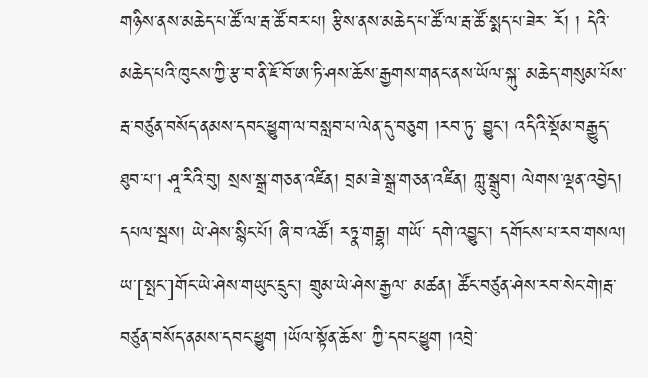གཉིས་ནས་མཆེད་པ་ཚོ་ལ་རྦ་ཚོ་བར་པ། རྩིས་ནས་མཆེད་པ་ཚོ་ལ་རྦ་ཚོ་སྨད་པ་ཟེར་ རོ། ། དེའི་མཆེད་པའི་ཁུངས་ཀྱི་རྩ་བ་ནི་ཇོ་བོ་ཨ་ཏི་ཤས་ཆོས་རྒྱགས་གནང་ནས་ཡོལ་སྐུ་ མཆེད་གསུམ་པོས་རྦ་བཙུན་བསོད་ནམས་དབང་ཕྱུག་ལ་བསླབ་པ་ལེན་དུ་བཅུག །རབ་ཏུ་ བྱུང་། འདིའི་སྡོམ་བརྒྱུད་ཐུབ་པ་། ཤཱ་རིའི་བུ། སྲས་སྒྲ་གཅན་འཛིན། བྲམ་ཟེ་སྒྲ་གཅན་འཛིན། ཀླུ་སྒྲུབ། ལེགས་ལྡན་འབྱེད། དཔལ་སྦས། ཡེ་ཤེས་སྙིང་པོ། ཞི་བ་འཚོ། རཏྣ་གརྦྷ། གཡོ་ དགེ་འབྱུང་། དགོངས་པ་རབ་གསལ། ཡ་[སྤང་]གོང་ཡེ་ཤེས་གཡུང་དྲུང་། གྲུམ་ཡེ་ཤེས་རྒྱལ་ མཚན། ཚོང་བཙུན་ཤེས་རབ་སེང་གེ།རྦ་བཙུན་བསོད་ནམས་དབང་ཕྱུག །ཡོལ་སྟོན་ཆོས་ ཀྱི་དབང་ཕྱུག །འབྲེ་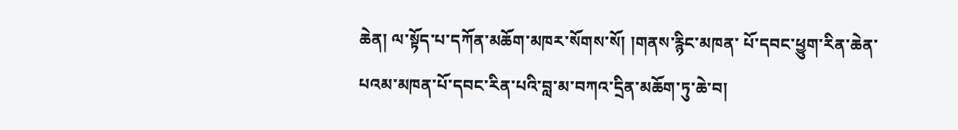ཆེན། ལ་སྟོད་པ་དཀོན་མཆོག་མཁར་སོགས་སོ། །གནས་རྙིང་མཁན་ པོ་དབང་ཕྱུག་རིན་ཆེན་པའམ་མཁན་པོ་དབང་རིན་པའི་བླ་མ་བཀའ་དྲིན་མཆོག་ཏུ་ཆེ་བ།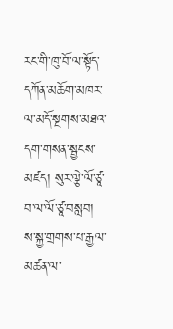རང་གི་ཁུ་བོ་ལ་སྟོད་དཀོན་མཆོག་མཁར་ལ་མདོ་སྔགས་མཐའ་དག་གསན་སྦྱངས་མཛད། སུར་ལྕེ་ལོ་ཙཱ་བ་ལ་ལོ་ཙཱ་བསླབ། ས་སྐྱ་གྲགས་པ་རྒྱལ་མཚན་ལ་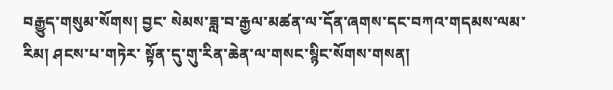བརྒྱུད་གསུམ་སོགས། བྱང་ སེམས་ཟླ་བ་རྒྱལ་མཚན་ལ་དོན་ཞགས་དང་བཀའ་གདམས་ལམ་རིམ། ཤངས་པ་གཏེར་ སྟོན་དུ་གུ་རིན་ཆེན་ལ་གསང་སྙིང་སོགས་གསན།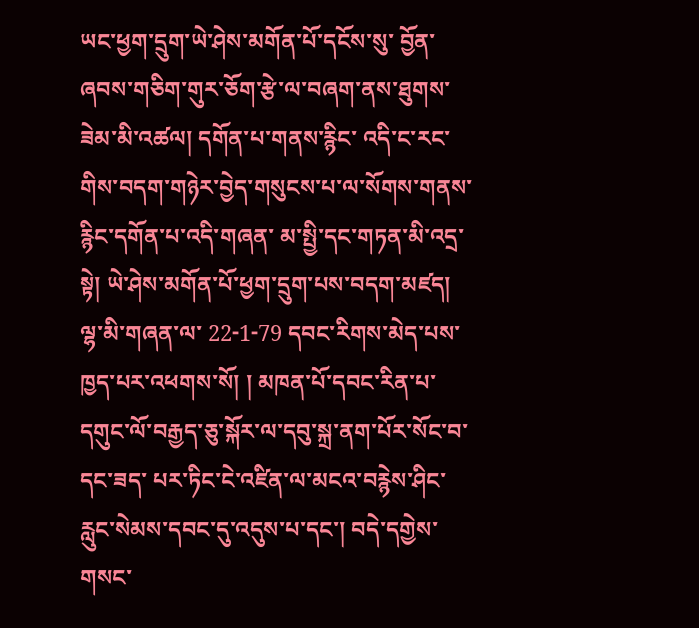ཡང་ཕྱག་དྲུག་ཡེ་ཤེས་མགོན་པོ་དངོས་སུ་ བྱོན་ཞབས་གཅིག་གུར་ཅོག་རྩེ་ལ་བཞག་ནས་ཐུགས་ཟེམ་མི་འཚལ། དགོན་པ་གནས་རྙིང་ འདི་ང་རང་གིས་བདག་གཉེར་བྱེད་གསུངས་པ་ལ་སོགས་གནས་རྙིང་དགོན་པ་འདི་གཞན་ མ་སྤྱི་དང་གཏན་མི་འདྲ་སྟེ། ཡེ་ཤེས་མགོན་པོ་ཕྱག་དྲུག་པས་བདག་མཛད། ལྷ་མི་གཞན་ལ་ 22-1-79 དབང་རིགས་མེད་པས་ཁྱད་པར་འཕགས་སོ། ། མཁན་པོ་དབང་རིན་པ་དགུང་ལོ་བརྒྱད་ཅུ་སྐོར་ལ་དབུ་སྐྲ་ནག་པོར་སོང་བ་དང་ཟད་ པར་ཏིང་ངེ་འཛིན་ལ་མངའ་བརྙེས་ཤིང་རླུང་སེམས་དབང་དུ་འདུས་པ་དང་། བདེ་དགྱེས་ གསང་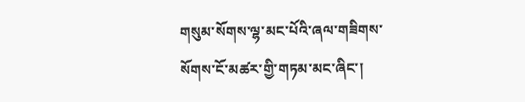གསུམ་སོགས་ལྷ་མང་པོའི་ཞལ་གཟིགས་སོགས་ངོ་མཚར་གྱི་གཏམ་མང་ཞིང་།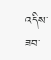འདིས་ཟབ་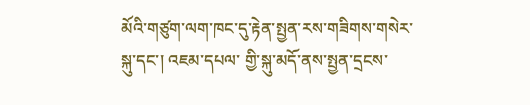མོའི་གཙུག་ལག་ཁང་དུ་རྟེན་སྤྱན་རས་གཟིགས་གསེར་སྐུ་དང་། འཇམ་དཔལ་ གྱི་སྐུ་མདོ་ནས་སྤྱན་དྲངས་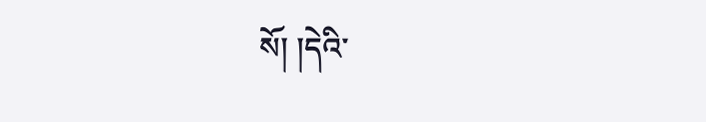སོ། །དེའི་